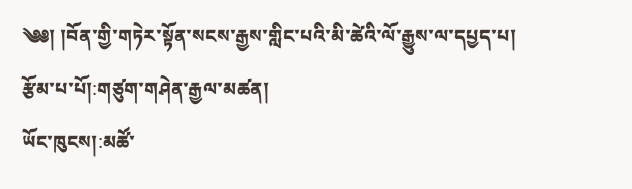༄༅། །བོན་གྱི་གཏེར་སྟོན་སངས་རྒྱས་གླིང་པའི་མི་ཚེའི་ལོ་རྒྱུས་ལ་དཔྱད་པ།
རྩོམ་པ་པོ།:གཙུག་གཤེན་རྒྱལ་མཚན།
ཡོང་ཁུངས།:མཚོ་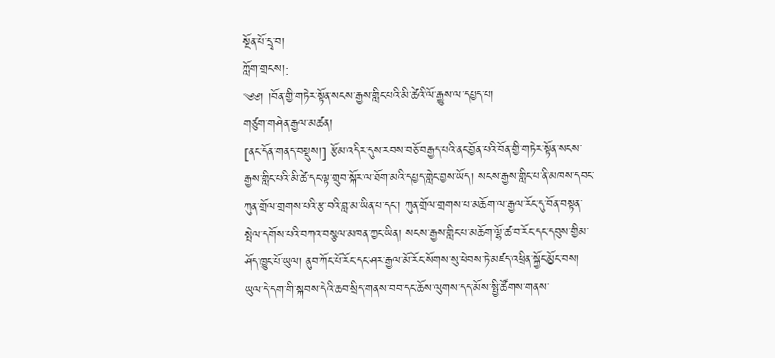སྔོན་པོ་དྲྭ་བ།
ཀློག་གྲངས།:
༄༅། །བོན་གྱི་གཏེར་སྟོན་སངས་རྒྱས་གླིང་པའི་མི་ཚེའི་ལོ་རྒྱུས་ལ་དཔྱད་པ།
གཙུག་གཤེན་རྒྱལ་མཚན།
[ནང་དོན་གནད་བསྡུས།] རྩོམ་འདིར་དུས་རབས་བཅོ་བརྒྱད་པའི་ནང་བྱོན་པའི་བོན་གྱི་གཏེར་སྟོན་སངས་རྒྱས་གླིང་པའི་མི་ཚེ་དང་ལྟ་གྲུབ་སྐོར་ལ་ཐོག་མའི་དཔྱད་གླེང་བྱས་ཡོད། སངས་རྒྱས་གླིང་པ་ནི་མཁས་དབང་ཀུན་གྲོལ་གྲགས་པའི་རྩ་བའི་བླ་མ་ཡིན་པ་དང་། ཀུན་གྲོལ་གྲགས་པ་མཆོག་ལ་རྒྱལ་རོང་དུ་བོན་བསྟན་སྤེལ་དགོས་པའི་བཀའ་བསྩལ་མཁན་ཀྱང་ཡིན། སངས་རྒྱས་གླིང་པ་མཆོག་ལྷོ་ཚ་བ་རོང་དང་དབུས་གྱིམ་ཤོད་ཁྱུང་པོ་ཡུལ། ནུབ་ཀོང་པོ་རོང་དང་ཤར་རྒྱལ་མོ་རོང་སོགས་སུ་ཕེབས་ཏེ་མཛད་འཕྲིན་སྐྱོང་མྱོང་བས། ཡུལ་དེ་དག་གི་སྐབས་དེའི་ཆབ་སྲིད་གནས་བབ་དང་ཆོས་ལུགས་དད་མོས་སྤྱི་ཚོགས་གནས་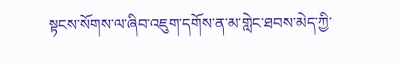སྟངས་སོགས་ལ་ཞིབ་འཇུག་དགོས་ན་མ་གླེང་ཐབས་མེད་ཀྱི་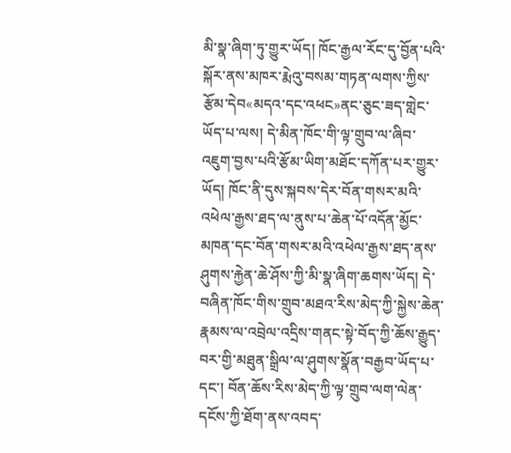མི་སྣ་ཞིག་ཏུ་གྱུར་ཡོད། ཁོང་རྒྱལ་རོང་དུ་བྱོན་པའི་སྐོར་ནས་མཁར་རྨེའུ་བསམ་གཏན་ལགས་ཀྱིས་རྩོམ་དེབ«མདའ་དང་འཕང»ནང་ཅུང་ཟད་གླེང་ཡོད་པ་ལས། དེ་མིན་ཁོང་གི་ལྟ་གྲུབ་ལ་ཞིབ་འཇུག་བྱས་པའི་རྩོམ་ཡིག་མཐོང་དཀོན་པར་གྱུར་ཡོད། ཁོང་ནི་དུས་སྐབས་དེར་བོན་གསར་མའི་འཕེལ་རྒྱས་ཐད་ལ་ནུས་པ་ཆེན་པོ་འདོན་མྱོང་མཁན་དང་བོན་གསར་མའི་འཕེལ་རྒྱས་ཐད་ནས་ཤུགས་རྐྱེན་ཆེ་ཤོས་ཀྱི་མི་སྣ་ཞིག་ཆགས་ཡོད། དེ་བཞིན་ཁོང་གིས་གྲུབ་མཐའ་རིས་མེད་ཀྱི་སྐྱེས་ཆེན་རྣམས་ལ་འབྲེལ་འདྲིས་གནང་སྟེ་བོད་ཀྱི་ཆོས་རྒྱུད་བར་གྱི་མཐུན་སྒྲིལ་ལ་ཤུགས་སྣོན་བརྒྱབ་ཡོད་པ་དང་། བོན་ཆོས་རིས་མེད་ཀྱི་ལྟ་གྲུབ་ལག་ལེན་དངོས་ཀྱི་ཐོག་ནས་འབད་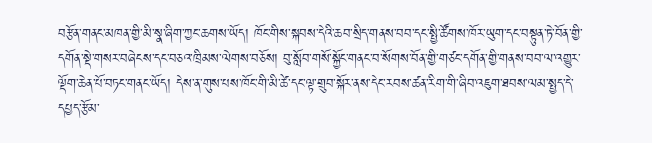བརྩོན་གནང་མཁན་གྱི་མི་སྣ་ཞིག་ཀྱང་ཆགས་ཡོད། ཁོང་གིས་སྐབས་དེའི་ཆབ་སྲིད་གནས་བབ་དང་སྤྱི་ཚོགས་ཁོར་ཡུག་དང་བསྟུན་ཏེ་བོན་གྱི་དགོན་སྡེ་གསར་བཞེངས་དང་བཅའ་ཁྲིམས་ལེགས་བཅོས། བུ་སློབ་གསོ་སྐྱོང་གནང་བ་སོགས་བོན་གྱི་གཙང་དགོན་གྱི་གནས་བབ་ལ་འགྱུར་ལྡོག་ཆེན་པོ་བཏང་གནང་ཡོད། དེས་ན་གུས་པས་ཁོང་གི་མི་ཚེ་དང་ལྟ་གྲུབ་སྐོར་ནས་དེང་རབས་ཚན་རིག་གི་ཞིབ་འཇུག་ཐབས་ལམ་སྤྱད་དེ་དཔྱད་རྩོམ་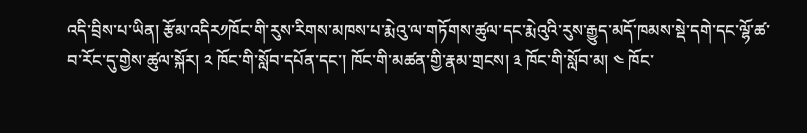འདི་བྲིས་པ་ཡིན། རྩོམ་འདིར༡ཁོང་གི་རུས་རིགས་མཁས་པ་རྨེའུ་ལ་གཏོགས་ཚུལ་དང་རྨེའུའི་རུས་རྒྱུད་མདོ་ཁམས་སྡེ་དགེ་དང་ལྷོ་ཚ་བ་རོང་དུ་གྱེས་ཚུལ་སྐོར། ༢ ཁོང་གི་སློབ་དཔོན་དང་། ཁོང་གི་མཚན་གྱི་རྣམ་གྲངས། ༣ ཁོང་གི་སློབ་མ། ༤ ཁོང་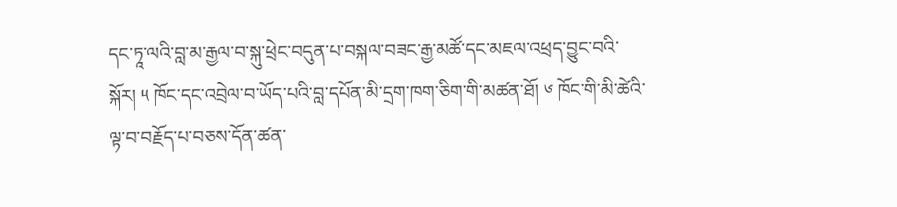དང་ཏཱ་ལའི་བླ་མ་རྒྱལ་བ་སྐུ་ཕྲེང་བདུན་པ་བསྐལ་བཟང་རྒྱ་མཚོ་དང་མཇལ་འཕྲད་བྱུང་བའི་སྐོར། ༥ ཁོང་དང་འབྲེལ་བ་ཡོད་པའི་བླ་དཔོན་མི་དྲག་ཁག་ཅིག་གི་མཚན་ཐོ། ༦ ཁོང་གི་མི་ཚེའི་ལྟ་བ་བརྗོད་པ་བཅས་དོན་ཚན་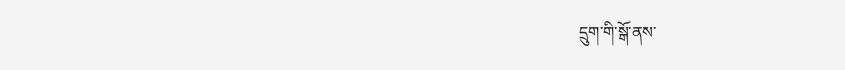དྲུག་གི་སྒོ་ནས་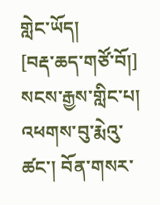གླེང་ཡོད།
[བརྡ་ཆད་གཙོ་བོ།] སངས་རྒྱས་གླིང་པ། འཕགས་བུ་རྨེའུ་ཚང་། བོན་གསར་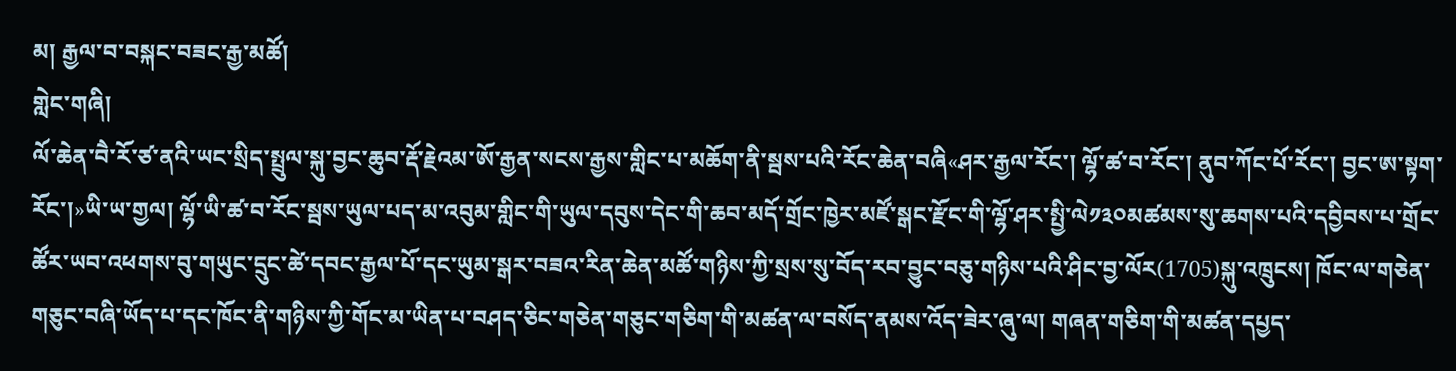མ། རྒྱལ་བ་བསྐང་བཟང་རྒྱ་མཚོ།
གླེང་གཞི།
ལོ་ཆེན་བཻ་རོ་ཙ་ནའི་ཡང་སྲིད་སྤྲུལ་སྐུ་བྱང་ཆུབ་རྡོ་རྗེའམ་ཨོ་རྒྱན་སངས་རྒྱས་གླིང་པ་མཆོག་ནི་སྦས་པའི་རོང་ཆེན་བཞི«ཤར་རྒྱལ་རོང་། ལྷོ་ཚ་བ་རོང་། ནུབ་ཀོང་པོ་རོང་། བྱང་ཨ་སྟག་རོང་།»ཡི་ཡ་གྱལ། ལྷོ་ཡི་ཚ་བ་རོང་སྦས་ཡུལ་པད་མ་འབུམ་གླིང་གི་ཡུལ་དབུས་དེང་གི་ཆབ་མདོ་གྲོང་ཁྱེར་མཛོ་སྒང་རྫོང་གི་ལྷོ་ཤར་སྤྱི་ལེ༡༣༠མཚམས་སུ་ཆགས་པའི་དབྱིབས་པ་གྲོང་ཚོར་ཡབ་འཕགས་བུ་གཡུང་དྲུང་ཚེ་དབང་རྒྱལ་པོ་དང་ཡུམ་སྒར་བཟའ་རིན་ཆེན་མཚོ་གཉིས་ཀྱི་སྲས་སུ་བོད་རབ་བྱུང་བཅུ་གཉིས་པའི་ཤིང་བྱ་ལོར(1705)སྐུ་འཁྲུངས། ཁོང་ལ་གཅེན་གཅུང་བཞི་ཡོད་པ་དང་ཁོང་ནི་གཉིས་ཀྱི་གོང་མ་ཡིན་པ་བཤད་ཅིང་གཅེན་གཅུང་གཅིག་གི་མཚན་ལ་བསོད་ནམས་འོད་ཟེར་ཞུ་ལ། གཞན་གཅིག་གི་མཚན་དཔྱད་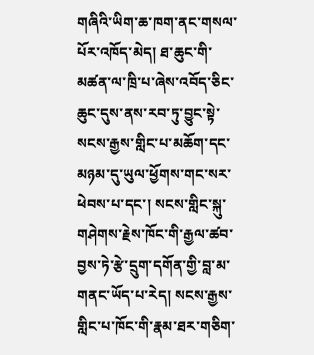གཞིའི་ཡིག་ཆ་ཁག་ནང་གསལ་པོར་འཁོད་མེད། ཐ་ཆུང་གི་མཚན་ལ་ཁྲི་པ་ཞེས་འབོད་ཅིང་ཆུང་དུས་ནས་རབ་ཏུ་བྱུང་སྟེ་སངས་རྒྱས་གླིང་པ་མཆོག་དང་མཉམ་དུ་ཡུལ་ཕྱོགས་གང་སར་ཕེབས་པ་དང་། སངས་གླིང་སྐུ་གཤེགས་རྗེས་ཁོང་གི་རྒྱལ་ཚབ་བྱས་ཏེ་རྩེ་དྲུག་དགོན་གྱི་བླ་མ་གནང་ཡོད་པ་རེད། སངས་རྒྱས་གླིང་པ་ཁོང་གི་རྣམ་ཐར་གཅིག་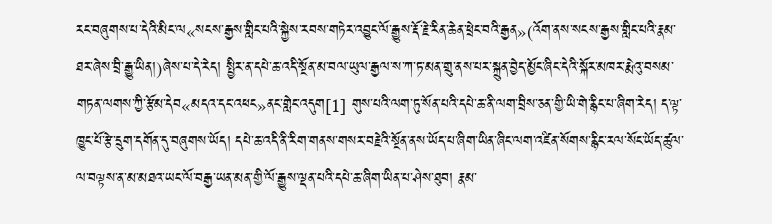རང་བཞུགས་པ་དེའི་མིང་ལ«སངས་རྒྱས་གླིང་པའི་སྐྱེས་རབས་གཏེར་འབྱུང་ལོ་རྒྱུས་རྡོ་རྗེ་རིན་ཆེན་ཕྲེང་བའི་རྒྱན»(འོག་ནས་སངས་རྒྱས་གླིང་པའི་རྣམ་ཐར་ཞེས་བྲི་རྒྱུ་ཡིན།)ཞེས་པ་དེ་རེད། སྤྱིར་ན་དཔེ་ཆ་འདི་སྔོན་མ་བལ་ཡུལ་རྒྱལ་ས་ཀ་ཏ་མན་གྲུ་ནས་པར་སྐྲུན་བྱེད་མྱོང་ཞིང་དེའི་སྐོར་མཁར་རྨེའུ་བསམ་གཏན་ལགས་ཀྱི་རྩོམ་དེབ«མདའ་དང་འཕང»ནང་གླེང་འདུག[1] གུས་པའི་ལག་ཏུ་སོན་པའི་དཔེ་ཆ་ནི་ལག་བྲིས་ཅན་གྱི་ཡི་གེ་རྙིང་པ་ཞིག་རེད། ད་ལྟ་ཁྱུང་པོ་རྩེ་དྲུག་དགོན་དུ་བཞུགས་ཡོད། དཔེ་ཆ་འདི་ནི་རིག་གནས་གསར་བརྗེའི་སྔོན་ནས་ཡོད་པ་ཞིག་ཡིན་ཞིང་ལག་འཛིན་སོགས་རྙིང་རལ་སོང་ཡོད་ཚུལ་ལ་བལྟས་ན་མ་མཐའ་ཡང་ལོ་བརྒྱ་ཡན་མན་གྱི་ལོ་རྒྱུས་ལྡན་པའི་དཔེ་ཆ་ཞིག་ཡིན་པ་ཤེས་ཐུབ། རྣམ་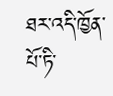ཐར་འདི་ཁྱོན་པོ་ཏི་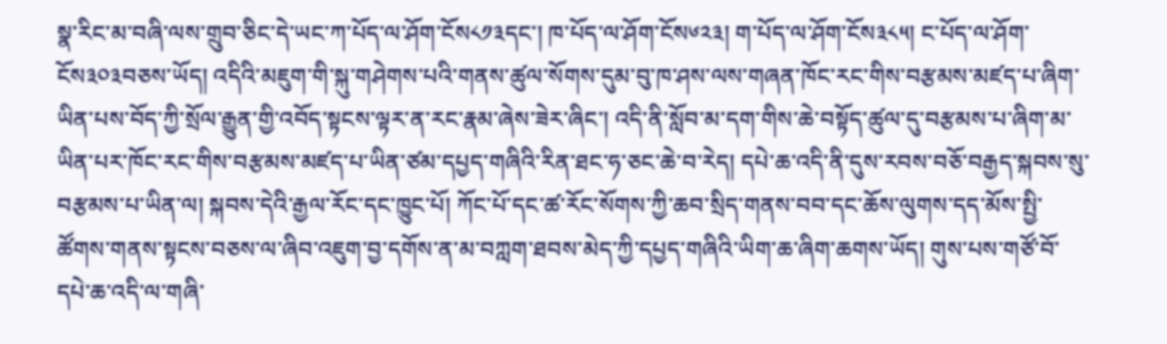སྣ་རིང་མ་བཞི་ལས་གྲུབ་ཅིང་དེ་ཡང་ཀ་པོད་ལ་ཤོག་ངོས༨༡༣དང་། ཁ་པོད་ལ་ཤོག་ངོས༦༢༣། ག་པོད་ལ་ཤོག་ངོས༣༨༥། ང་པོད་ལ་ཤོག་ངོས༣༠༣བཅས་ཡོད། འདིའི་མཇུག་གི་སྐུ་གཤེགས་པའི་གནས་ཚུལ་སོགས་དུམ་བུ་ཁ་ཤས་ལས་གཞན་ཁོང་རང་གིས་བརྩམས་མཛད་པ་ཞིག་ཡིན་པས་བོད་ཀྱི་སྲོལ་རྒྱུན་གྱི་འབོད་སྟངས་ལྟར་ན་རང་རྣམ་ཞེས་ཟེར་ཞིང་། འདི་ནི་སློབ་མ་དག་གིས་ཆེ་བསྟོད་ཚུལ་དུ་བརྩམས་པ་ཞིག་མ་ཡིན་པར་ཁོང་རང་གིས་བརྩམས་མཛད་པ་ཡིན་ཙམ་དཔྱད་གཞིའི་རིན་ཐང་ཧ་ཅང་ཆེ་བ་རེད། དཔེ་ཆ་འདི་ནི་དུས་རབས་བཅོ་བརྒྱད་སྐབས་སུ་བརྩམས་པ་ཡིན་ལ། སྐབས་དེའི་རྒྱལ་རོང་དང་ཁྱུང་པོ། ཀོང་པོ་དང་ཚ་རོང་སོགས་ཀྱི་ཆབ་སྲིད་གནས་བབ་དང་ཆོས་ལུགས་དད་མོས་སྤྱི་ཚོགས་གནས་སྟངས་བཅས་ལ་ཞིབ་འཇུག་བྱ་དགོས་ན་མ་བཀླག་ཐབས་མེད་ཀྱི་དཔྱད་གཞིའི་ཡིག་ཆ་ཞིག་ཆགས་ཡོད། གུས་པས་གཙོ་བོ་དཔེ་ཆ་འདི་ལ་གཞི་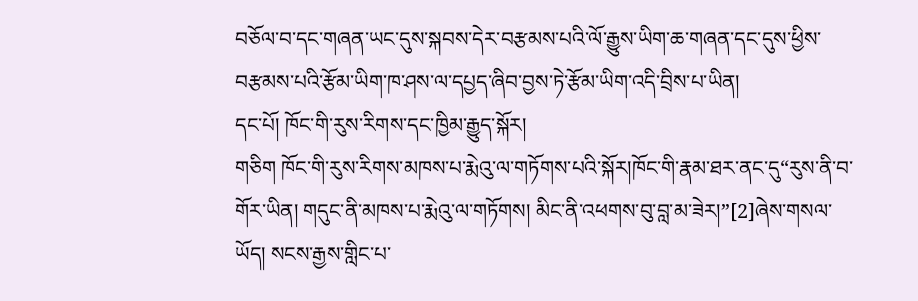བཅོལ་བ་དང་གཞན་ཡང་དུས་སྐབས་དེར་བརྩམས་པའི་ལོ་རྒྱུས་ཡིག་ཆ་གཞན་དང་དུས་ཕྱིས་བརྩམས་པའི་རྩོམ་ཡིག་ཁ་ཤས་ལ་དཔྱད་ཞིབ་བྱས་ཏེ་རྩོམ་ཡིག་འདི་བྲིས་པ་ཡིན།
དང་པོ། ཁོང་གི་རུས་རིགས་དང་ཁྱིམ་རྒྱུད་སྐོར།
གཅིག ཁོང་གི་རུས་རིགས་མཁས་པ་རྨེའུ་ལ་གཏོགས་པའི་སྐོར།ཁོང་གི་རྣམ་ཐར་ནང་དུ“རུས་ནི་བ་གོར་ཡིན། གདུང་ནི་མཁས་པ་རྨེའུ་ལ་གཏོགས། མིང་ནི་འཕགས་བུ་བླ་མ་ཟེར།”[2]ཞེས་གསལ་ཡོད། སངས་རྒྱས་གླིང་པ་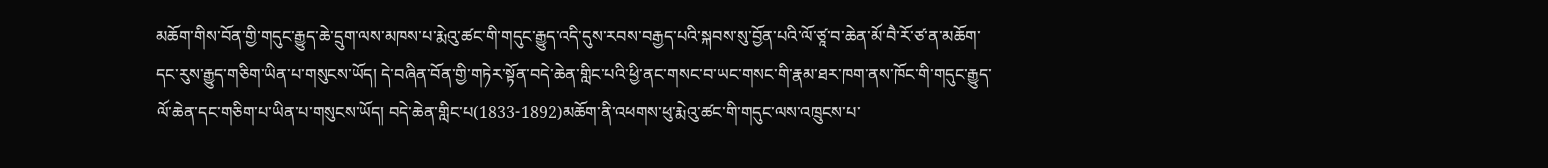མཆོག་གིས་བོན་གྱི་གདུང་རྒྱུད་ཆེ་དྲུག་ལས་མཁས་པ་རྨེའུ་ཚང་གི་གདུང་རྒྱུད་འདི་དུས་རབས་བརྒྱད་པའི་སྐབས་སུ་བྱོན་པའི་ལོ་ཙཱ་བ་ཆེན་མོ་བཻ་རོ་ཙ་ན་མཆོག་དང་རུས་རྒྱུད་གཅིག་ཡིན་པ་གསུངས་ཡོད། དེ་བཞིན་བོན་གྱི་གཏེར་སྟོན་བདེ་ཆེན་གླིང་པའི་ཕྱི་ནང་གསང་བ་ཡང་གསང་གི་རྣམ་ཐར་ཁག་ནས་ཁོང་གི་གདུང་རྒྱུད་ལོ་ཆེན་དང་གཅིག་པ་ཡིན་པ་གསུངས་ཡོད། བདེ་ཆེན་གླིང་པ(1833-1892)མཆོག་ནི་འཕགས་ཕུ་རྨེའུ་ཚང་གི་གདུང་ལས་འཁྲུངས་པ་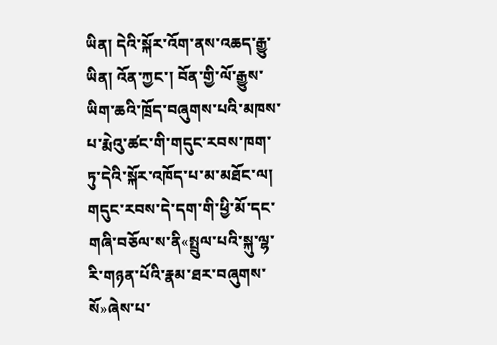ཡིན། དེའི་སྐོར་འོག་ནས་འཆད་རྒྱུ་ཡིན། འོན་ཀྱང་། བོན་གྱི་ལོ་རྒྱུས་ཡིག་ཆའི་ཁྲོད་བཞུགས་པའི་མཁས་པ་རྨེའུ་ཚང་གི་གདུང་རབས་ཁག་ཏུ་དེའི་སྐོར་འཁོད་པ་མ་མཐོང་ལ། གདུང་རབས་དེ་དག་གི་ཕྱི་མོ་དང་གཞི་བཅོལ་ས་ནི«སྤྲུལ་པའི་སྐུ་ལྷ་རི་གཉན་པོའི་རྣམ་ཐར་བཞུགས་སོ»ཞེས་པ་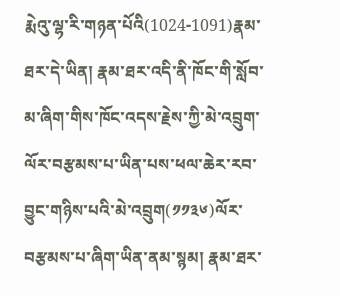རྨེའུ་ལྷ་རི་གཉན་པོའི(1024-1091)རྣམ་ཐར་དེ་ཡིན། རྣམ་ཐར་འདི་ནི་ཁོང་གི་སློབ་མ་ཞིག་གིས་ཁོང་འདས་རྗེས་ཀྱི་མེ་འབྲུག་ལོར་བརྩམས་པ་ཡིན་པས་ཕལ་ཆེར་རབ་བྱུང་གཉིས་པའི་མེ་འབྲུག(༡༡༣༦)ལོར་བརྩམས་པ་ཞིག་ཡིན་ནམ་སྙམ། རྣམ་ཐར་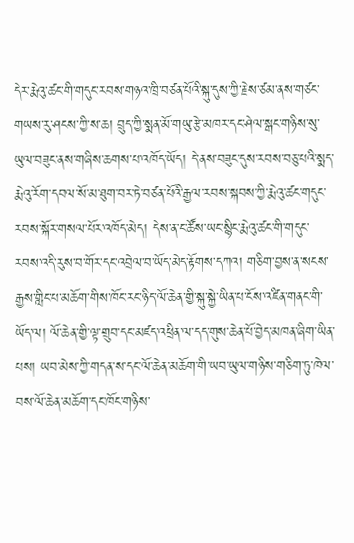དེར་རྨེའུ་ཚང་གི་གདུང་རབས་གཉའ་ཁྲི་བཙན་པོའི་སྐུ་དུས་ཀྱི་རྗེས་ཙམ་ནས་གཙང་གཡས་རུ་ཤངས་ཀྱི་ས་ཆ། བྲུད་ཀྱི་སྨན་མོ་གཡུ་རྩེ་མཁར་དང་ཤེལ་སྒང་གཉིས་སུ་ཡུལ་བཟུང་ནས་གཞིས་ཆགས་པ་འཁོད་ཡོད། དེ་ནས་བཟུང་དུས་རབས་བཅུ་པའི་སྨད་རྨེའུ་རོག་དབལ་སོ་མ་ཐུག་བར་ཏེ་བཙན་པོའི་རྒྱལ་རབས་སྐབས་ཀྱི་རྨེའུ་ཚང་གདུང་རབས་སྐོར་གསལ་པོར་འཁོད་མེད། དེས་ན་ང་ཚོས་ཡང་སྙིང་རྨེའུ་ཚང་གི་གདུང་རབས་འདི་རུས་བ་གོར་དང་འབྲེལ་བ་ཡོད་མེད་རྟོགས་དཀའ། གཅིག་བྱས་ན་སངས་རྒྱས་གླིང་པ་མཆོག་གིས་ཁོང་རང་ཉིད་ལོ་ཆེན་གྱི་སྐུ་སྐྱེ་ཡིན་པ་ངོས་འཛིན་གནང་གི་ཡོད་ལ། ལོ་ཆེན་གྱི་ལྟ་གྲུབ་དང་མཛད་འཕྲིན་ལ་དད་གུས་ཆེན་པོ་བྱེད་མཁན་ཞིག་ཡིན་པས། ཡབ་མེས་ཀྱི་གདན་ས་དང་ལོ་ཆེན་མཆོག་གི་ཡབ་ཡུལ་གཉིས་གཅིག་ཏུ་ཁེལ་བས་ལོ་ཆེན་མཆོག་དང་ཁོང་གཉིས་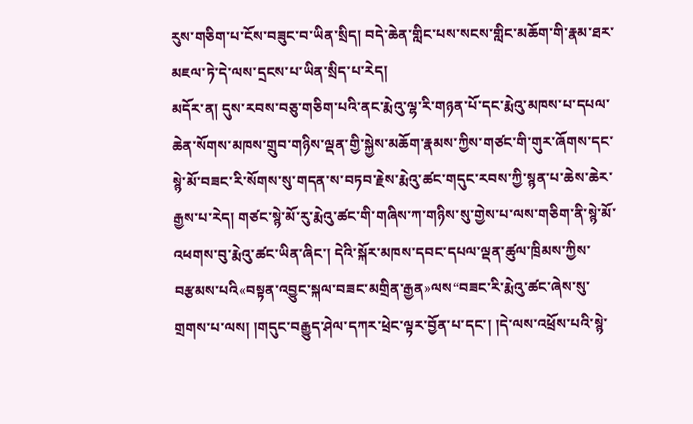རུས་གཅིག་པ་ངོས་བཟུང་བ་ཡིན་སྲིད། བདེ་ཆེན་གླིང་པས་སངས་གླིང་མཆོག་གི་རྣམ་ཐར་མཇལ་ཏེ་དེ་ལས་དྲངས་པ་ཡིན་སྲིད་པ་རེད།
མདོར་ན། དུས་རབས་བཅུ་གཅིག་པའི་ནང་རྨེའུ་ལྷ་རི་གཉན་པོ་དང་རྨེའུ་མཁས་པ་དཔལ་ཆེན་སོགས་མཁས་གྲུབ་གཉིས་ལྡན་གྱི་སྐྱེས་མཆོག་རྣམས་ཀྱིས་གཙང་གི་གུར་ཞོགས་དང་སྙེ་མོ་བཟང་རི་སོགས་སུ་གདན་ས་བཏབ་རྗེས་རྨེའུ་ཚང་གདུང་རབས་ཀྱི་སྙན་པ་ཆེས་ཆེར་རྒྱས་པ་རེད། གཙང་སྙེ་མོ་རུ་རྨེའུ་ཚང་གི་གཞིས་ཀ་གཉིས་སུ་གྱེས་པ་ལས་གཅིག་ནི་སྙེ་མོ་འཕགས་བུ་རྨེའུ་ཚང་ཡིན་ཞིང་། དེའི་སྐོར་མཁས་དབང་དཔལ་ལྡན་ཚུལ་ཁྲིམས་ཀྱིས་བརྩམས་པའི«བསྟན་འབྱུང་སྐལ་བཟང་མགྲིན་རྒྱན»ལས“བཟང་རི་རྨེའུ་ཚང་ཞེས་སུ་གྲགས་པ་ལས། །གདུང་བརྒྱུད་ཤེལ་དཀར་ཕྲེང་ལྟར་བྱོན་པ་དང་། །དེ་ལས་འཕྲོས་པའི་སྙེ་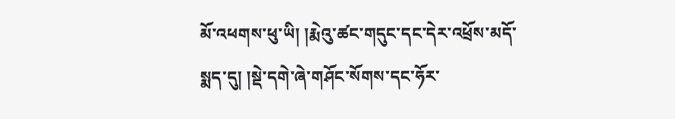མོ་འཕགས་ཕུ་ཡི། །རྨེའུ་ཚང་གདུང་དང་དེར་འཕྲོས་མདོ་སྨད་དུ། །སྡེ་དགེ་ཞེ་གཤོང་སོགས་དང་ཧོར་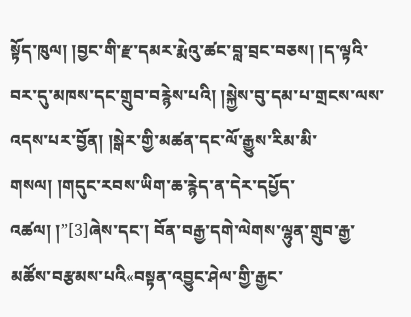སྟོད་ཁུལ། །བྱང་གི་རྫ་དམར་རྨེའུ་ཚང་བླ་བྲང་བཅས། །ད་ལྟའི་བར་དུ་མཁས་དང་གྲུབ་བརྙེས་པའི། །སྐྱེས་བུ་དམ་པ་གྲངས་ལས་འདས་པར་བྱོན། །སྒེར་གྱི་མཚན་དང་ལོ་རྒྱུས་རིམ་མི་གསལ། །གདུང་རབས་ཡིག་ཆ་རྙེད་ན་དེར་དཔྱོད་འཚལ། །”[3]ཞེས་དང་། བོན་བརྒྱ་དགེ་ལེགས་ལྷུན་གྲུབ་རྒྱ་མཚོས་བརྩམས་པའི«བསྟན་འབྱུང་ཤེལ་གྱི་རྒྱང་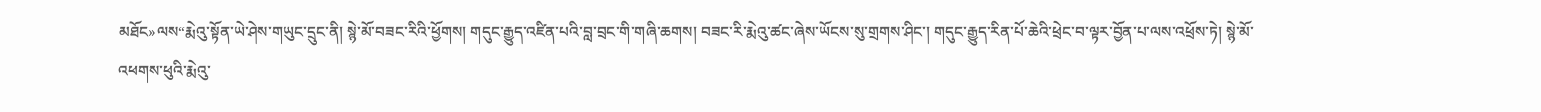མཐོང»ལས“རྨེའུ་སྟོན་ཡེ་ཤེས་གཡུང་དྲུང་ནི། སྙེ་མོ་བཟང་རིའི་ཕྱོགས། གདུང་རྒྱུད་འཛིན་པའི་བླ་བྲང་གི་གཞི་ཆགས། བཟང་རི་རྨེའུ་ཚང་ཞེས་ཡོངས་སུ་གྲགས་ཤིང་། གདུང་རྒྱུད་རིན་པོ་ཆེའི་ཕྲེང་བ་ལྟར་བྱོན་པ་ལས་འཕྲོས་ཏེ། སྙེ་མོ་འཕགས་ཕུའི་རྨེའུ་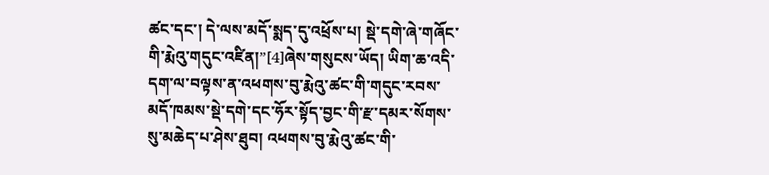ཚང་དང་། དེ་ལས་མདོ་སྨད་དུ་འཕྲོས་པ། སྡེ་དགེ་ཞེ་གཞོང་གི་རྨེའུ་གདུང་འཛིན།”[4]ཞེས་གསུངས་ཡོད། ཡིག་ཆ་འདི་དག་ལ་བལྟས་ན་འཕགས་བུ་རྨེའུ་ཚང་གི་གདུང་རབས་མདོ་ཁམས་སྡེ་དགེ་དང་ཧོར་སྟོད་བྱང་གི་རྫ་དམར་སོགས་སུ་མཆེད་པ་ཤེས་ཐུབ། འཕགས་བུ་རྨེའུ་ཚང་གི་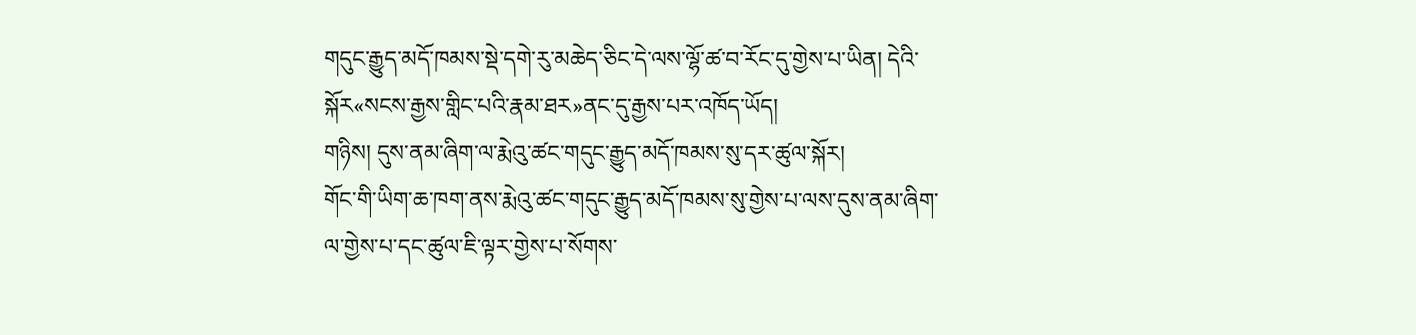གདུང་རྒྱུད་མདོ་ཁམས་སྡེ་དགེ་རུ་མཆེད་ཅིང་དེ་ལས་ལྷོ་ཚ་བ་རོང་དུ་གྱེས་པ་ཡིན། དེའི་སྐོར«སངས་རྒྱས་གླིང་པའི་རྣམ་ཐར»ནང་དུ་རྒྱས་པར་འཁོད་ཡོད།
གཉིས། དུས་ནམ་ཞིག་ལ་རྨེའུ་ཚང་གདུང་རྒྱུད་མདོ་ཁམས་སུ་དར་ཚུལ་སྐོར།
གོང་གི་ཡིག་ཆ་ཁག་ནས་རྨེའུ་ཚང་གདུང་རྒྱུད་མདོ་ཁམས་སུ་གྱེས་པ་ལས་དུས་ནམ་ཞིག་ལ་གྱེས་པ་དང་ཚུལ་ཇི་ལྟར་གྱེས་པ་སོགས་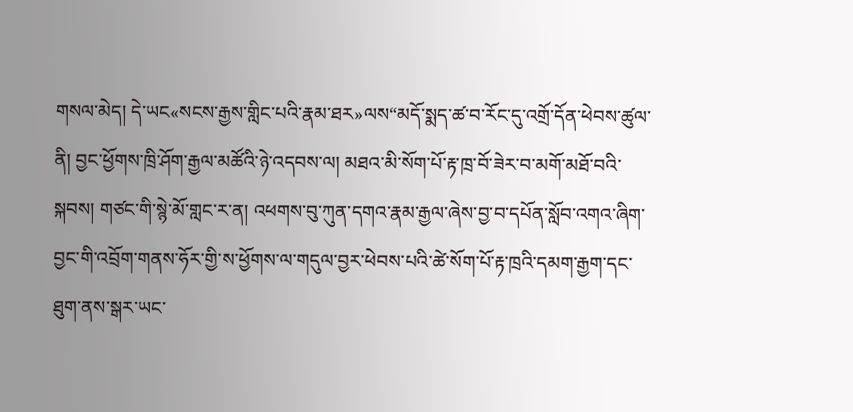གསལ་མེད། དེ་ཡང«སངས་རྒྱས་གླིང་པའི་རྣམ་ཐར»ལས“མདོ་སྨད་ཚ་བ་རོང་དུ་འགྲོ་དོན་ཕེབས་ཚུལ་ནི། བྱང་ཕྱོགས་ཁྲི་ཤོག་རྒྱལ་མཚོའི་ཉེ་འདབས་ལ། མཐའ་མི་སོག་པོ་རྟ་ཁྲ་བོ་ཟེར་བ་མགོ་མཐོ་བའི་སྐབས། གཙང་གི་སྙེ་མོ་གླང་ར་ན། འཕགས་བུ་ཀུན་དགའ་རྣམ་རྒྱལ་ཞེས་བྱ་བ་དཔོན་སློབ་འགའ་ཞིག་བྱང་གི་འབྲོག་གནས་ཧོར་གྱི་ས་ཕྱོགས་ལ་གདུལ་བྱར་ཕེབས་པའི་ཚེ་སོག་པོ་རྟ་ཁྲའི་དམག་རྒྱག་དང་ཐུག་ནས་སྒར་ཡང་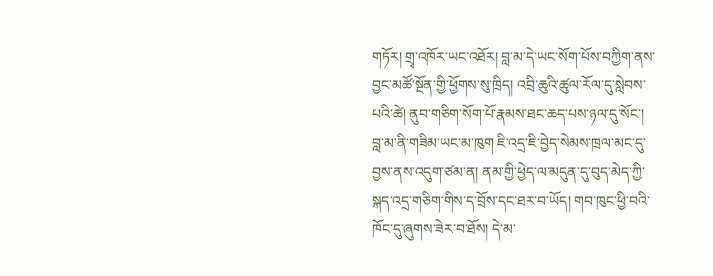གཏོར། གྲྭ་འཁོར་ཡང་འཐོར། བླ་མ་དེ་ཡང་སོག་པོས་བཀྱིག་ནས་བྱང་མཚོ་སྔོན་གྱི་ཕྱོགས་སུ་ཁྲིད། འབྲི་ཆུའི་ཚུལ་རོལ་དུ་སླེབས་པའི་ཚེ། ནུབ་གཅིག་སོག་པོ་རྣམས་ཐང་ཆད་པས་ཉལ་དུ་སོང་། བླ་མ་ནི་གཟིམ་ཡང་མ་ཁུག ཇི་འདྲ་ཇི་བྱེད་སེམས་ཁྲལ་མང་དུ་བྱས་ནས་འདུག་ཙམ་ན། ནམ་གྱི་ཕྱེད་ལ་མདུན་དུ་བུད་མེད་ཀྱི་སྐད་འདྲ་གཅིག་གིས་ད་བྲོས་དང་ཐར་བ་ཡོད། གབ་ཁུང་ཕྱི་བའི་ཁོང་དུ་ཞུགས་ཟེར་བ་ཐོས། དེ་མ་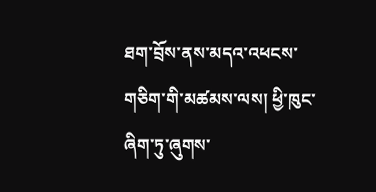ཐག་བྲོས་ནས་མདའ་འཕངས་གཅིག་གི་མཚམས་ལས། ཕྱི་ཁུང་ཞིག་ཏུ་ཞུགས་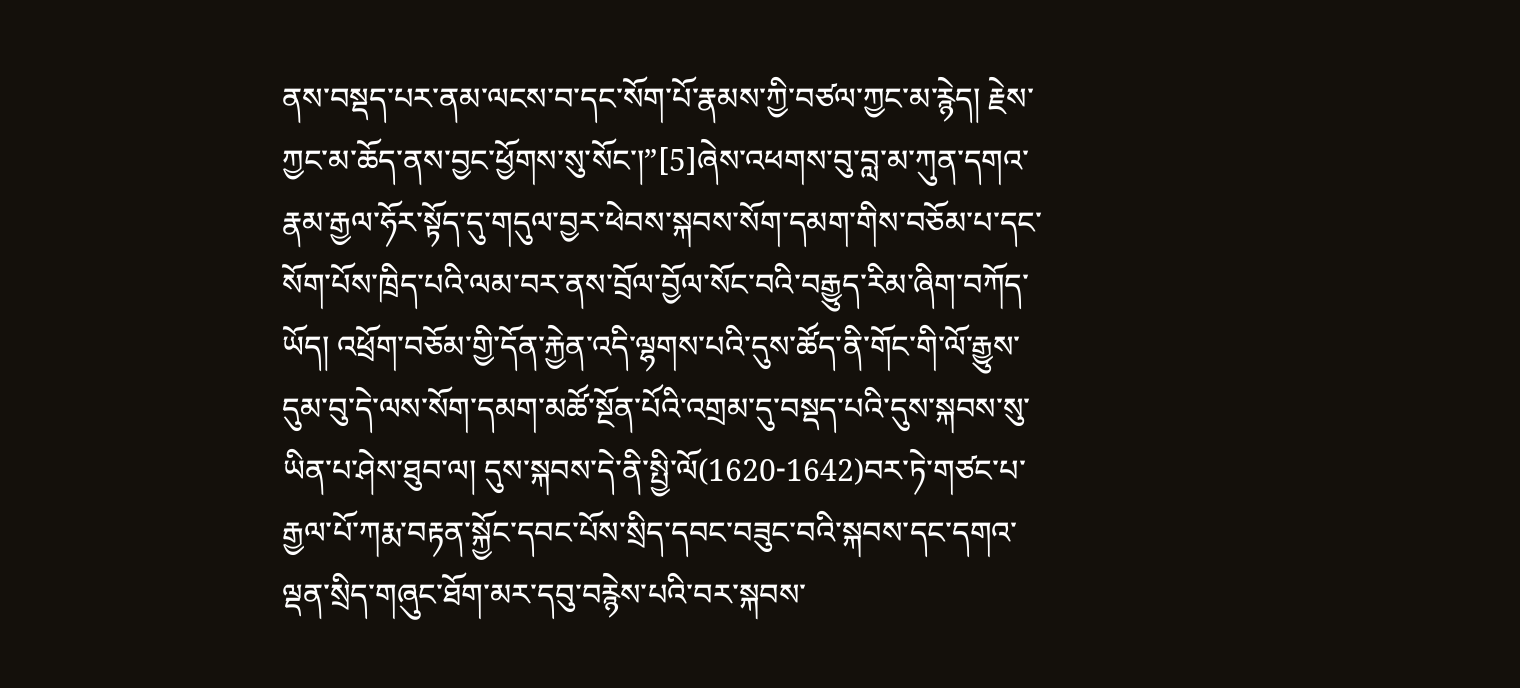ནས་བསྡད་པར་ནམ་ལངས་བ་དང་སོག་པོ་རྣམས་ཀྱི་བཙལ་ཀྱང་མ་རྙེད། རྗེས་ཀྱང་མ་ཆོད་ནས་བྱང་ཕྱོགས་སུ་སོང་།”[5]ཞེས་འཕགས་བུ་བླ་མ་ཀུན་དགའ་རྣམ་རྒྱལ་ཧོར་སྟོད་དུ་གདུལ་བྱར་ཕེབས་སྐབས་སོག་དམག་གིས་བཅོམ་པ་དང་སོག་པོས་ཁྲིད་པའི་ལམ་བར་ནས་བྲོལ་བྱོལ་སོང་བའི་བརྒྱུད་རིམ་ཞིག་བཀོད་ཡོད། འཕྲོག་བཅོམ་གྱི་དོན་རྐྱེན་འདི་ལྷགས་པའི་དུས་ཚོད་ནི་གོང་གི་ལོ་རྒྱུས་དུམ་བུ་དེ་ལས་སོག་དམག་མཚོ་སྔོན་པོའི་འགྲམ་དུ་བསྡད་པའི་དུས་སྐབས་སུ་ཡིན་པ་ཤེས་ཐུབ་ལ། དུས་སྐབས་དེ་ནི་སྤྱི་ལོ(1620-1642)བར་ཏེ་གཙང་པ་རྒྱལ་པོ་ཀརྨ་བརྟན་སྐྱོང་དབང་པོས་སྲིད་དབང་བཟུང་བའི་སྐབས་དང་དགའ་ལྡན་སྲིད་གཞུང་ཐོག་མར་དབུ་བརྙེས་པའི་བར་སྐབས་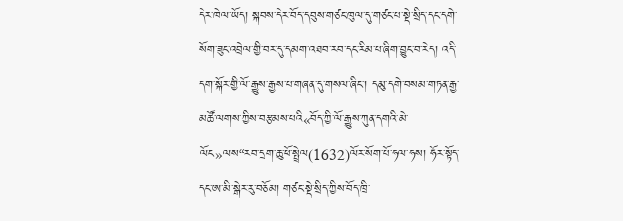དེར་ཁེལ་ཡོད། སྐབས་དེར་བོད་དབུས་གཙང་ཁུལ་དུ་གཙང་པ་སྡེ་སྲིད་དང་དགེ་སོག་ཟུང་འབྲེལ་གྱི་བར་དུ་དམག་འཐབ་རབ་དང་རིམ་པ་ཞིག་བྱུང་བ་རེད། འདི་དག་སྐོར་གྱི་ལོ་རྒྱུས་རྒྱས་པ་གཞན་དུ་གསལ་ཞིང་། དམུ་དགེ་བསམ་གཏན་རྒྱ་མཚོ་ལགས་ཀྱིས་བརྩམས་པའི«བོད་ཀྱི་ལོ་རྒྱུས་ཀུན་དགའི་མེ་ལོང»ལས“རབ་དྲག་ཆུ་ཕོ་སྤྲེལ(1632)ལོར་སོག་པོ་ཧལ་ཧས། ཧོར་སྟོད་དང་ཨ་མི་སྒེར་རུ་བཅོམ། གཙང་སྡེ་སྲིད་ཀྱིས་བོད་ཁྲི་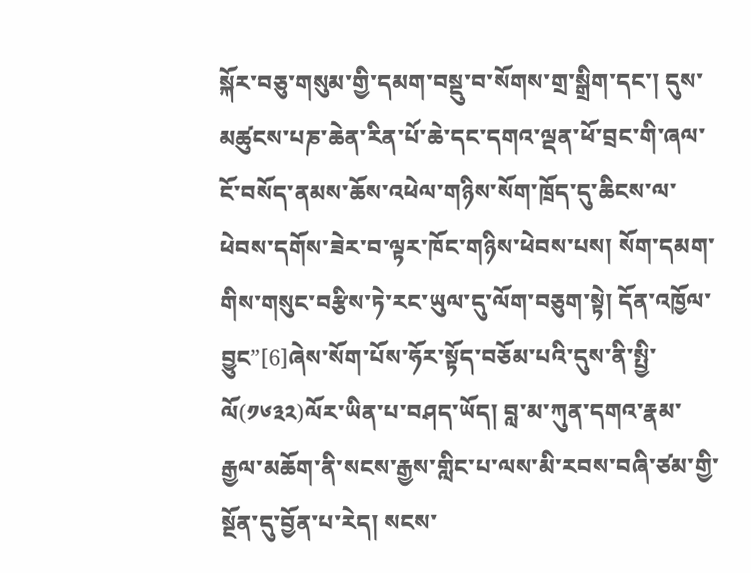སྐོར་བཅུ་གསུམ་གྱི་དམག་བསྡུ་བ་སོགས་གྲ་སྒྲིག་དང་། དུས་མཚུངས་པཎ་ཆེན་རིན་པོ་ཆེ་དང་དགའ་ལྡན་ཕོ་བྲང་གི་ཞལ་ངོ་བསོད་ནམས་ཆོས་འཕེལ་གཉིས་སོག་ཁྲོད་དུ་ཆིངས་ལ་ཕེབས་དགོས་ཟེར་བ་ལྟར་ཁོང་གཉིས་ཕེབས་པས། སོག་དམག་གིས་གསུང་བརྩིས་ཏེ་རང་ཡུལ་དུ་ལོག་བཅུག་སྟེ། དོན་འཁྱོལ་བྱུང”[6]ཞེས་སོག་པོས་ཧོར་སྟོད་བཅོམ་པའི་དུས་ནི་སྤྱི་ལོ(༡༦༣༢)ལོར་ཡིན་པ་བཤད་ཡོད། བླ་མ་ཀུན་དགའ་རྣམ་རྒྱལ་མཆོག་ནི་སངས་རྒྱས་གླིང་པ་ལས་མི་རབས་བཞི་ཙམ་གྱི་སྔོན་དུ་བྱོན་པ་རེད། སངས་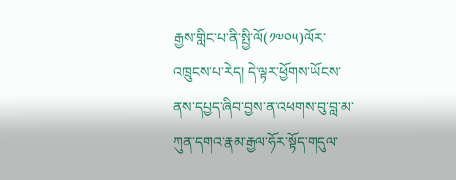རྒྱས་གླིང་པ་ནི་སྤྱི་ལོ(༡༧༠༥)ལོར་འཁྲུངས་པ་རེད། དེ་ལྟར་ཕྱོགས་ཡོངས་ནས་དཔྱད་ཞིབ་བྱས་ན་འཕགས་བུ་བླ་མ་ཀུན་དགའ་རྣམ་རྒྱལ་ཧོར་སྟོད་གདུལ་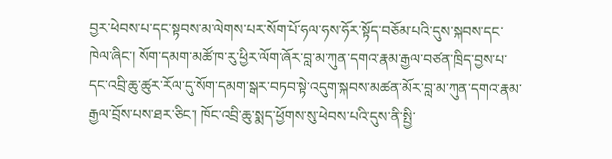བྱར་ཕེབས་པ་དང་སྟབས་མ་ལེགས་པར་སོག་པོ་ཧལ་ཧས་ཧོར་སྟོད་བཅོམ་པའི་དུས་སྐབས་དང་ཁེལ་ཞིང་། སོག་དམག་མཚོ་ཁ་རུ་ཕྱིར་ལོག་ཞོར་བླ་མ་ཀུན་དགའ་རྣམ་རྒྱལ་བཙན་ཁྲིད་བྱས་པ་དང་འབྲི་ཆུ་ཚུར་རོལ་དུ་སོག་དམག་སྒར་བཏབ་སྟེ་འདུག་སྐབས་མཚན་མོར་བླ་མ་ཀུན་དགའ་རྣམ་རྒྱལ་བྲོས་པས་ཐར་ཅིང་། ཁོང་འབྲི་ཆུ་སྨད་ཕྱོགས་སུ་ཕེབས་པའི་དུས་ནི་སྤྱི་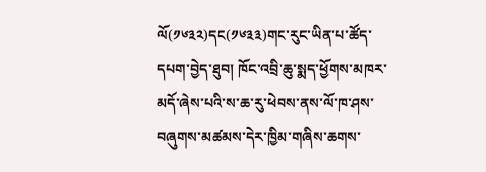ལོ(༡༦༣༢)དང(༡༦༣༣)གང་རུང་ཡིན་པ་ཚོད་དཔག་བྱེད་ཐུབ། ཁོང་འབྲི་ཆུ་སྨད་ཕྱོགས་མཁར་མདོ་ཞེས་པའི་ས་ཆ་རུ་ཕེབས་ནས་ལོ་ཁ་ཤས་བཞུགས་མཚམས་དེར་ཁྱིམ་གཞིས་ཆགས་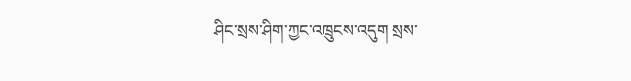ཤིང་སྲས་ཤིག་ཀྱང་འཁྲུངས་འདུག སྲས་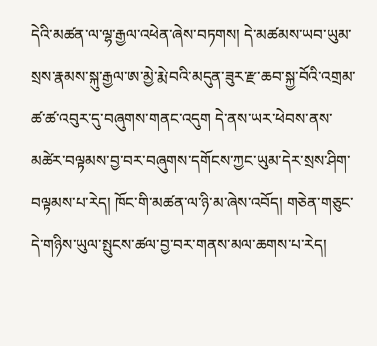དེའི་མཚན་ལ་ལྷ་རྒྱལ་འཕེན་ཞེས་བཏགས། དེ་མཚམས་ཡབ་ཡུམ་སྲས་རྣམས་སྐུ་རྒྱལ་ཨ་མྱེ་རྨེ་བའི་མདུན་ཟུར་རྫ་ཆབ་སྐྱ་བོའི་འགྲམ་ཚ་ཚ་འབུར་དུ་བཞུགས་གནང་འདུག དེ་ནས་ཡར་ཕེབས་ནས་མཚེར་བལྟམས་བྱ་བར་བཞུགས་དགོངས་ཀྱང་ཡུམ་དེར་སྲས་ཤིག་བལྟམས་པ་རེད། ཁོང་གི་མཚན་ལ་ཉི་མ་ཞེས་འབོད། གཅེན་གཅུང་དེ་གཉིས་ཡུལ་སྤུངས་ཚལ་བྱ་བར་གནས་མལ་ཆགས་པ་རེད།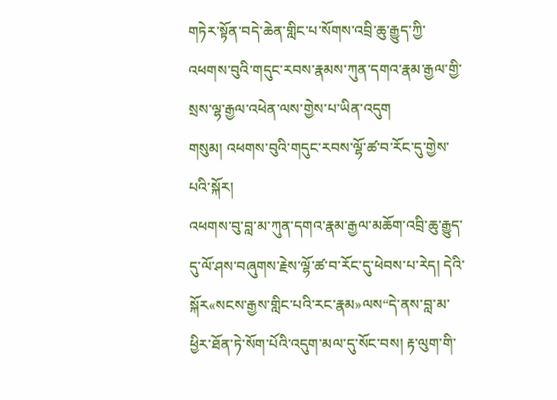གཏེར་སྟོན་བདེ་ཆེན་གླིང་པ་སོགས་འབྲི་ཆུ་རྒྱུད་ཀྱི་འཕགས་བུའི་གདུང་རབས་རྣམས་ཀུན་དགའ་རྣམ་རྒྱལ་གྱི་སྲས་ལྷ་རྒྱལ་འཕེན་ལས་གྱེས་པ་ཡིན་འདུག
གསུམ། འཕགས་བུའི་གདུང་རབས་ལྷོ་ཚ་བ་རོང་དུ་གྱེས་པའི་སྐོར།
འཕགས་བུ་བླ་མ་ཀུན་དགའ་རྣམ་རྒྱལ་མཆོག་འབྲི་ཆུ་རྒྱུད་དུ་ལོ་ཤས་བཞུགས་རྗེས་ལྷོ་ཚ་བ་རོང་དུ་ཕེབས་པ་རེད། དེའི་སྐོར«སངས་རྒྱས་གླིང་པའི་རང་རྣམ»ལས“དེ་ནས་བླ་མ་ཕྱིར་ཐོན་ཏེ་སོག་པོའི་འདུག་མལ་དུ་སོང་བས། རྟ་ལུག་གི་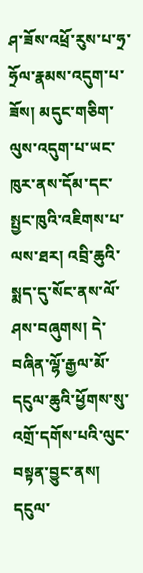ཤ་ཟོས་འཕྲོ་རུས་པ་ཧྲ་ཧྲོལ་རྣམས་འདུག་པ་ཟོས། མདུང་གཅིག་ལུས་འདུག་པ་ཡང་ཁུར་ནས་དོམ་དང་སྤྱང་ཁུའི་འཇིགས་པ་ལས་ཐར། འབྲི་ཆུའི་སྨད་དུ་སོང་ནས་ལོ་ཤས་བཞུགས། དེ་བཞིན་ལྷོ་རྒྱལ་མོ་དངུལ་ཆུའི་ཕྱོགས་སུ་འགྲོ་དགོས་པའི་ལུང་བསྟན་བྱུང་ནས། དངུལ་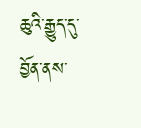ཆུའི་རྒྱུད་དུ་བྱོན་ནས་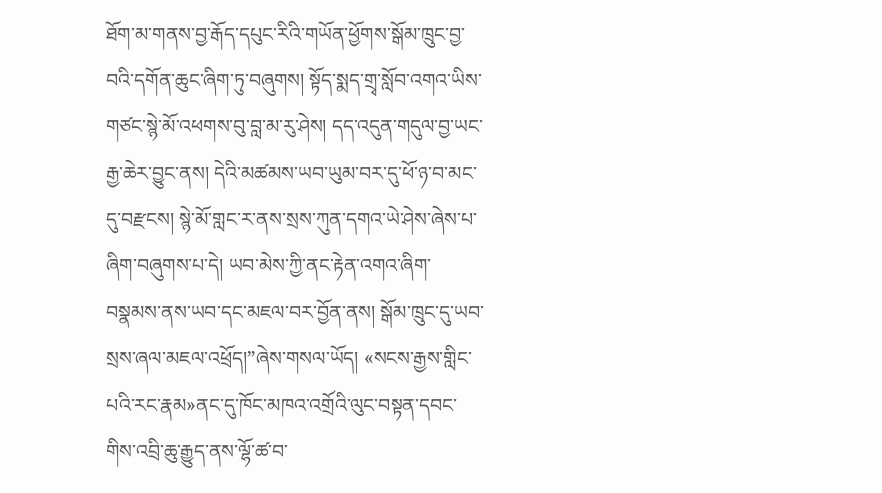ཐོག་མ་གནས་བྱ་རྒོད་དཔུང་རིའི་གཡོན་ཕྱོགས་སྒོམ་ཁྲུང་བྱ་བའི་དགོན་ཆུང་ཞིག་ཏུ་བཞུགས། སྟོད་སྨད་གྲྭ་སློབ་འགའ་ཡིས་གཙང་སྙེ་མོ་འཕགས་བུ་བླ་མ་རུ་ཤེས། དད་འདུན་གདུལ་བྱ་ཡང་རྒྱ་ཆེར་བྱུང་ནས། དེའི་མཚམས་ཡབ་ཡུམ་བར་དུ་ཕོ་ཉ་བ་མང་དུ་བརྫངས། སྙེ་མོ་གླང་ར་ནས་སྲས་ཀུན་དགའ་ཡེ་ཤེས་ཞེས་པ་ཞིག་བཞུགས་པ་དེ། ཡབ་མེས་ཀྱི་ནང་རྟེན་འགའ་ཞིག་བསྣམས་ནས་ཡབ་དང་མཇལ་བར་བྱོན་ནས། སྒོམ་ཁྲུང་དུ་ཡབ་སྲས་ཞལ་མཇལ་འཕྲོད།”ཞེས་གསལ་ཡོད། «སངས་རྒྱས་གླིང་པའི་རང་རྣམ»ནང་དུ་ཁོང་མཁའ་འགྲོའི་ལུང་བསྟན་དབང་གིས་འབྲི་ཆུ་རྒྱུད་ནས་ལྷོ་ཚ་བ་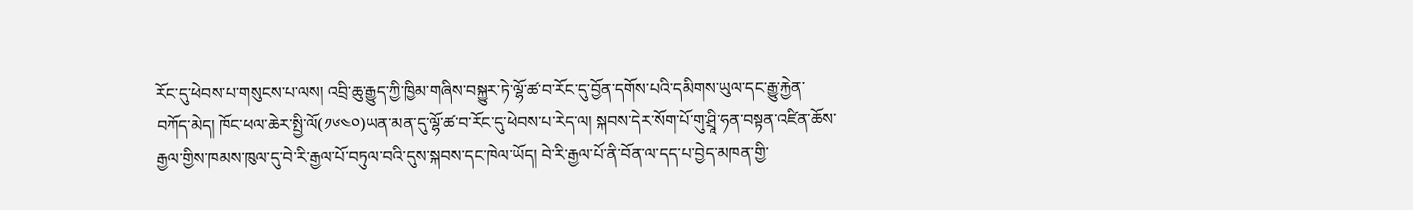རོང་དུ་ཕེབས་པ་གསུངས་པ་ལས། འབྲི་ཆུ་རྒྱུད་ཀྱི་ཁྱིམ་གཞིས་བསྐྱུར་ཏེ་ལྷོ་ཚ་བ་རོང་དུ་བྱོན་དགོས་པའི་དམིགས་ཡུལ་དང་རྒྱུ་རྐྱེན་བཀོད་མེད། ཁོང་ཕལ་ཆེར་སྤྱི་ལོ(༡༦༤༠)ཡན་མན་དུ་ལྷོ་ཚ་བ་རོང་དུ་ཕེབས་པ་རེད་ལ། སྐབས་དེར་སོག་པོ་གུ་ཤྲཱི་ཧན་བསྟན་འཛིན་ཆོས་རྒྱལ་གྱིས་ཁམས་ཁུལ་དུ་བེ་རི་རྒྱལ་པོ་བཏུལ་བའི་དུས་སྐབས་དང་ཁེལ་ཡོད། བེ་རི་རྒྱལ་པོ་ནི་བོན་ལ་དད་པ་བྱེད་མཁན་གྱི་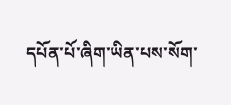དཔོན་པོ་ཞིག་ཡིན་པས་སོག་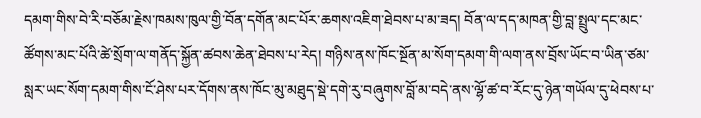དམག་གིས་བེ་རི་བཅོམ་རྗེས་ཁམས་ཁུལ་གྱི་བོན་དགོན་མང་པོར་ཆགས་འཇིག་ཐེབས་པ་མ་ཟད། བོན་ལ་དད་མཁན་གྱི་བླ་སྤྲུལ་དང་མང་ཚོགས་མང་པོའི་ཚེ་སྲོག་ལ་གནོད་སྐྱོན་ཚབས་ཆེན་ཐེབས་པ་རེད། གཉིས་ནས་ཁོང་སྔོན་མ་སོག་དམག་གི་ལག་ནས་བྲོས་ཡོང་བ་ཡིན་ཙམ་སླར་ཡང་སོག་དམག་གིས་ངོ་ཤེས་པར་དོགས་ནས་ཁོང་མུ་མཐུད་སྡེ་དགེ་རུ་བཞུགས་བློ་མ་བདེ་ནས་ལྷོ་ཚ་བ་རོང་དུ་ཉེན་གཡོལ་དུ་ཕེབས་པ་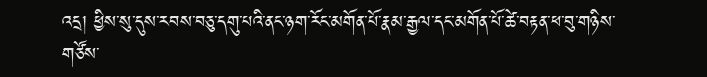འདྲ། ཕྱིས་སུ་དུས་རབས་བཅུ་དགུ་པའི་ནང་ཉག་རོང་མགོན་པོ་རྣམ་རྒྱལ་དང་མགོན་པོ་ཚེ་བརྟན་ཕ་བུ་གཉིས་གཙོས་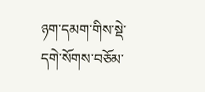ཉག་དམག་གིས་སྡེ་དགེ་སོགས་བཅོམ་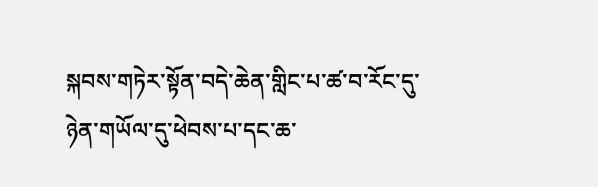སྐབས་གཏེར་སྟོན་བདེ་ཆེན་གླིང་པ་ཚ་བ་རོང་དུ་ཉེན་གཡོལ་དུ་ཕེབས་པ་དང་ཆ་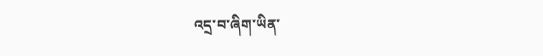འདྲ་བ་ཞིག་ཡིན་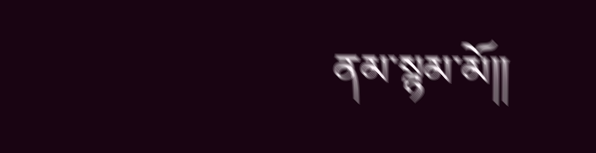ནམ་སྙམ་མོ།།